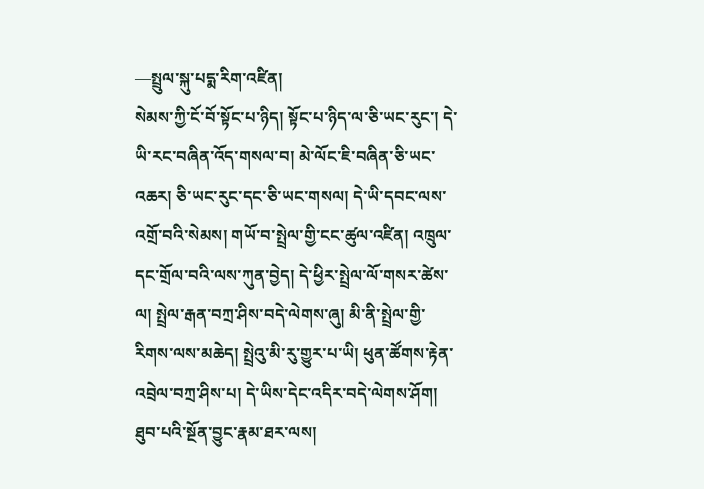—སྤྲུལ་སྐུ་པདྨ་རིག་འཛིན།
སེམས་ཀྱི་ངོ་བོ་སྟོང་པ་ཉིད། སྟོང་པ་ཉིད་ལ་ཅི་ཡང་རུང་། དེ་ཡི་རང་བཞིན་འོད་གསལ་བ། མེ་ལོང་ཇི་བཞིན་ཅི་ཡང་འཆར། ཅི་ཡང་རུང་དང་ཅི་ཡང་གསལ། དེ་ཡི་དབང་ལས་འགྲོ་བའི་སེམས། གཡོ་བ་སྤྲེལ་གྱི་ངང་ཚུལ་འཛིན། འཁྲུལ་དང་གྲོལ་བའི་ལས་ཀུན་བྱེད། དེ་ཕྱིར་སྤྲེལ་ལོ་གསར་ཚེས་ལ། སྤྲེལ་རྒན་བཀྲ་ཤིས་བདེ་ལེགས་ཞུ། མི་ནི་སྤྲེལ་གྱི་རིགས་ལས་མཆེད། སྤྲེའུ་མི་རུ་གྱུར་པ་ཡི། ཕུན་ཚོགས་རྟེན་འབྲེལ་བཀྲ་ཤིས་པ། དེ་ཡིས་དེང་འདིར་བདེ་ལེགས་ཤོག། ཐུབ་པའི་སྔོན་བྱུང་རྣམ་ཐར་ལས།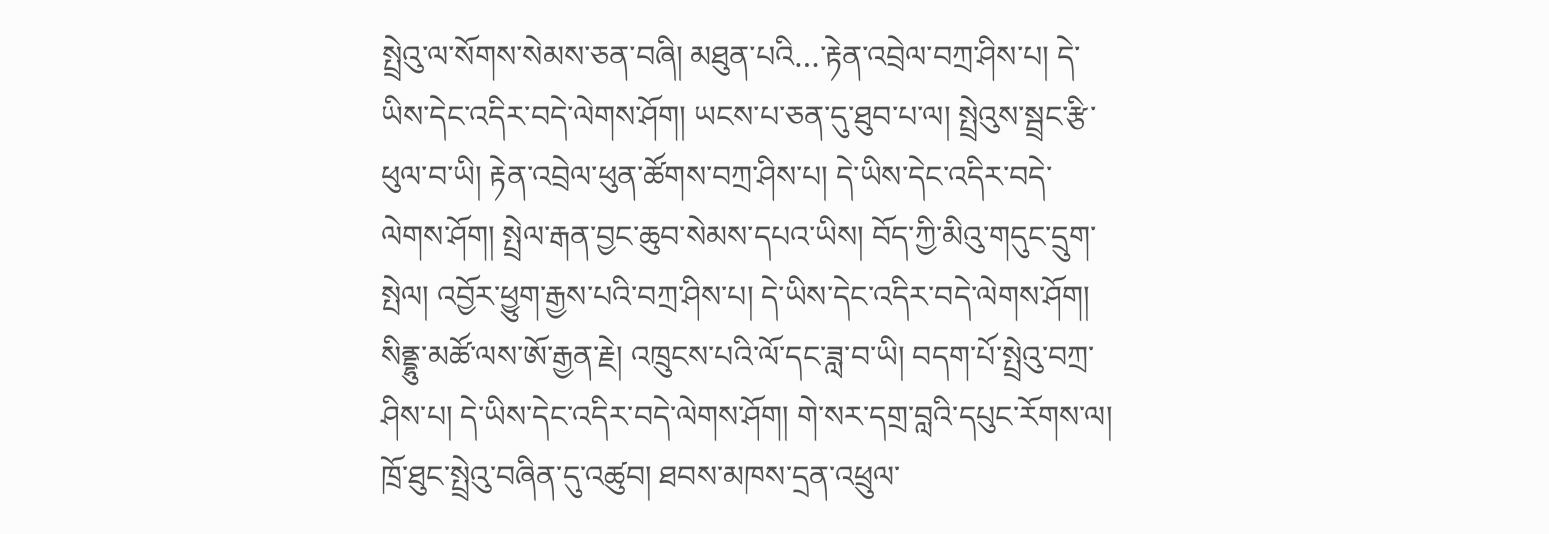སྤྲེའུ་ལ་སོགས་སེམས་ཅན་བཞི། མཐུན་པའི…་རྟེན་འབྲེལ་བཀྲ་ཤིས་པ། དེ་ཡིས་དེང་འདིར་བདེ་ལེགས་ཤོག། ཡངས་པ་ཅན་དུ་ཐུབ་པ་ལ། སྤྲེའུས་སྦྲང་རྩི་ཕུལ་བ་ཡི། རྟེན་འབྲེལ་ཕུན་ཚོགས་བཀྲ་ཤིས་པ། དེ་ཡིས་དེང་འདིར་བདེ་ལེགས་ཤོག། སྤྲེལ་རྒན་བྱང་ཆུབ་སེམས་དཔའ་ཡིས། བོད་ཀྱི་མིའུ་གདུང་དྲུག་སྤེལ། འབྱོར་ཕྱུག་རྒྱས་པའི་བཀྲ་ཤིས་པ། དེ་ཡིས་དེང་འདིར་བདེ་ལེགས་ཤོག། སིནྡྷུ་མཚོ་ལས་ཨོ་རྒྱན་རྗེ། འཁྲུངས་པའི་ལོ་དང་ཟླ་བ་ཡི། བདག་པོ་སྤྲེའུ་བཀྲ་ཤིས་པ། དེ་ཡིས་དེང་འདིར་བདེ་ལེགས་ཤོག། གེ་སར་དགྲ་བླའི་དཔུང་རོགས་ལ། ཁྲོ་ཐུང་སྤྲེའུ་བཞིན་དུ་འཚུབ། ཐབས་མཁས་དྲན་འཕྲུལ་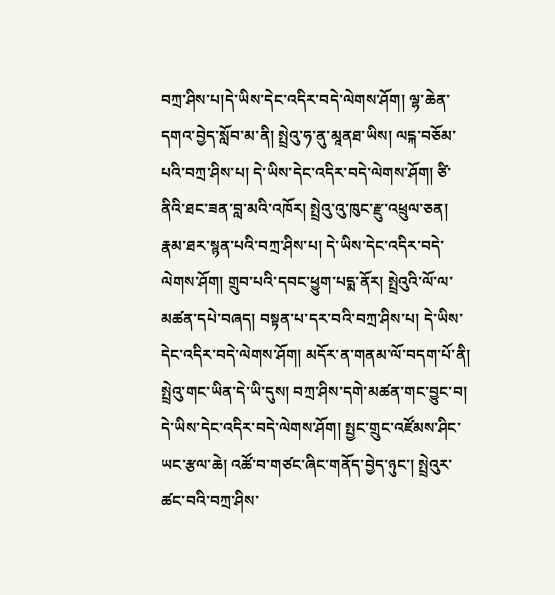བཀྲ་ཤིས་པ།དེ་ཡིས་དེང་འདིར་བདེ་ལེགས་ཤོག། ལྷ་ཆེན་དགའ་བྱེད་སློབ་མ་ནི། སྤྲེའུ་ཧ་ནུ་མཱནཐ་ཡིས། ལངྐ་བཅོམ་པའི་བཀྲ་ཤིས་པ། དེ་ཡིས་དེང་འདིར་བདེ་ལེགས་ཤོག། ཙི་ནིའི་ཐང་ཟན་བླ་མའི་འཁོར། སྤྲེའུ་འུ་ཁུང་རྫུ་འཕྲུལ་ཅན། རྣམ་ཐར་སྙན་པའི་བཀྲ་ཤིས་པ། དེ་ཡིས་དེང་འདིར་བདེ་ལེགས་ཤོག། གྲུབ་པའི་དབང་ཕྱུག་པདྨ་ནོར། སྤྲེའུའི་ལོ་ལ་མཚན་དཔེ་བཞད། བསྟན་པ་དར་བའི་བཀྲ་ཤིས་པ། དེ་ཡིས་དེང་འདིར་བདེ་ལེགས་ཤོག། མདོར་ན་གནམ་ལོ་བདག་པོ་ནི། སྤྲེའུ་གང་ཡིན་དེ་ཡི་དུས། བཀྲ་ཤིས་དགེ་མཚན་གང་བྱུང་བ། དེ་ཡིས་དེང་འདིར་བདེ་ལེགས་ཤོག། སྤྱང་གྲུང་འཛོམས་ཤིང་ཡང་རྩལ་ཆེ། འཚོ་བ་གཙང་ཞིང་གནོད་བྱེད་ཉུང་། སྤྲེའུར་ཚང་བའི་བཀྲ་ཤིས་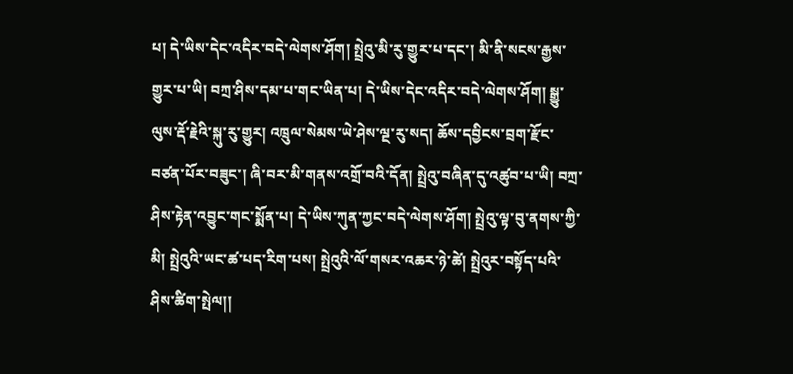པ། དེ་ཡིས་དེང་འདིར་བདེ་ལེགས་ཤོག། སྤྲེའུ་མི་རུ་གྱུར་པ་དང་། མི་ནི་སངས་རྒྱས་གྱུར་པ་ཡི། བཀྲ་ཤིས་དམ་པ་གང་ཡིན་པ། དེ་ཡིས་དེང་འདིར་བདེ་ལེགས་ཤོག། སྒྱུ་ལུས་རྡོ་རྗེའི་སྐུ་རུ་གྱུར། འཁྲུལ་སེམས་ཡེ་ཤེས་ལྔ་རུ་སད། ཆོས་དབྱིངས་བྲག་རྫོང་བཙན་པོར་བཟུང་། ཞི་བར་མི་གནས་འགྲོ་བའི་དོན། སྤྲེའུ་བཞིན་དུ་འཚུབ་པ་ཡི། བཀྲ་ཤིས་རྟེན་འབྱུང་གང་སྨོན་པ། དེ་ཡིས་ཀུན་ཀྱང་བདེ་ལེགས་ཤོག། སྤྲེའུ་ལྟ་བུ་ནགས་ཀྱི་མི། སྤྲེའུའི་ཡང་ཚ་པད་རིག་པས། སྤྲེའུའི་ལོ་གསར་འཆར་ཉེ་ཚེ། སྤྲེའུར་བསྟོད་པའི་ཤིས་ཚིག་སྤེལ།།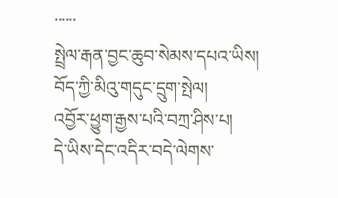་་་་་་
སྤྲེལ་རྒན་བྱང་ཆུབ་སེམས་དཔའ་ཡིས།
བོད་ཀྱི་མིའུ་གདུང་དྲུག་སྤེལ།
འབྱོར་ཕྱུག་རྒྱས་པའི་བཀྲ་ཤིས་པ།
དེ་ཡིས་དེང་འདིར་བདེ་ལེགས་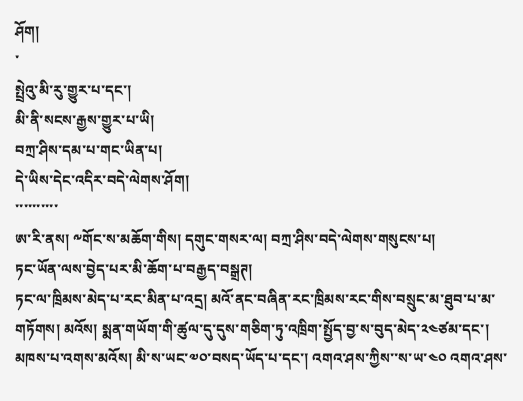ཤོག།
་
སྤྲེའུ་མི་རུ་གྱུར་པ་དང་།
མི་ནི་སངས་རྒྱས་གྱུར་པ་ཡི།
བཀྲ་ཤིས་དམ་པ་གང་ཡིན་པ།
དེ་ཡིས་དེང་འདིར་བདེ་ལེགས་ཤོག།
་་་་་་་་་་
ཨ་རི་ནས། ༸གོང་ས་མཆོག་གིས། དགུང་གསར་ལ། བཀྲ་ཤིས་བདེ་ལེགས་གསུངས་པ།
ཏང་ཡོན་ལས་བྱེད་པར་མི་ཆོག་པ་བརྒྱད་བསྒྲཊ།
ཏང་ལ་ཁྲིམས་མེད་པ་རང་མིན་པ་འདྲ། མའོ་ནང་བཞིན་རང་ཁྲིམས་རང་གིས་བསྲུང་མ་ཐུབ་པ་མ་གཏོགས། མའོས། སྨན་གཡོག་གི་ཚུལ་དུ་དུས་གཅིག་ཏུ་འཁྲིག་སྤྱོད་བྱ་ས་བུད་མེད་༢༤ཙམ་དང་། མཁས་པ་འགས་མའོས། མི་ས་ཡང་༧༠་བསད་ཡོད་པ་དང་། འགའ་ཤས་ཀྱིས་་ས་ཡ་༤༠ འགའ་ཤས་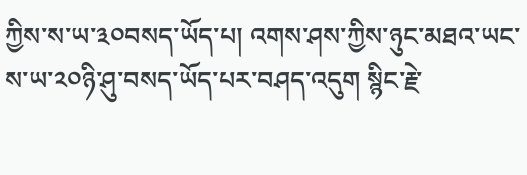ཀྱིས་ས་ཡ་༣༠བསད་ཡོད་པ། འགས་ཤས་ཀྱིས་ཉུང་མཐའ་ཡང་ས་ཡ་༢༠ཉི་ཤུ་བསད་ཡོད་པར་བཤད་འདུག སྙིང་རྗེ་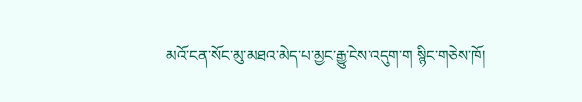མའོ་ངན་སོང་མུ་མཐའ་མེད་པ་མྱང་རྒྱུ་ངེས་འདུག་ག སྙིང་གཅེས་ཁོ།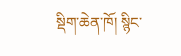སྡིག་ཆེན་ཁོ། སྙིང་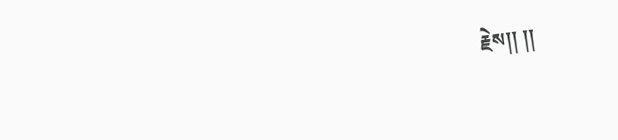རྗེས།། །།